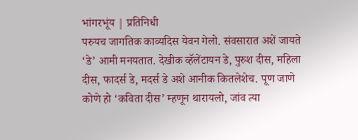भांगरभूंय | प्रतिनिधी
परुयच जागतिक काव्यदिस येवन गेलो. संवसारात अशें जायते ‘डे’ आमी मनयतात. देखीक व्हॅलेंटायन डे, पुरुश दीस, महिला दीस, फादर्स डे, मदर्स डे अशे आनीक कितलेशेच. पूण जाणे कोणे हो ‘कविता दीस’ म्हणून थारायलो, जांव त्या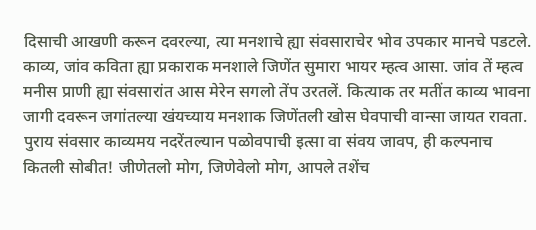दिसाची आखणी करून दवरल्या, त्या मनशाचे ह्या संवसाराचेर भोव उपकार मानचे पडटले.
काव्य, जांव कविता ह्या प्रकाराक मनशाले जिणेंत सुमारा भायर म्हत्व आसा. जांव तें म्हत्व मनीस प्राणी ह्या संवसारांत आस मेरेन सगलो तेंप उरतलें. कित्याक तर मतींत काव्य भावना जागी दवरून जगांतल्या खंयच्याय मनशाक जिणेंतली खोस घेवपाची वान्सा जायत रावता. पुराय संवसार काव्यमय नदरेंतल्यान पळोवपाची इत्सा वा संवय जावप, ही कल्पनाच कितली सोबीत! जीणेतलो मोग, जिणेवेलो मोग, आपले तशेंच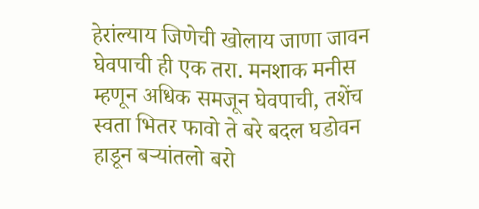हेरांल्याय जिणेची खोलाय जाणा जावन घेवपाची ही एक तरा. मनशाक मनीस म्हणून अधिक समजून घेवपाची, तशेंच स्वता भितर फावो ते बरे बदल घडोवन हाडून बऱ्यांतलो बरो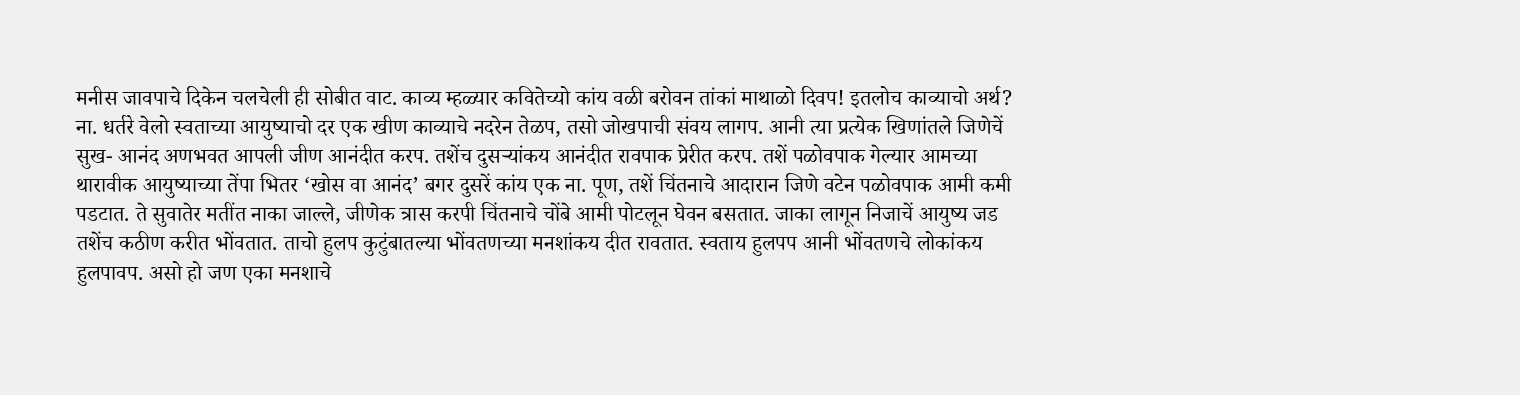मनीस जावपाचे दिकेन चलचेली ही सोबीत वाट. काव्य म्हळ्यार कवितेच्यो कांय वळी बरोवन तांकां माथाळो दिवप! इतलोच काव्याचो अर्थ? ना. धर्तरे वेलो स्वताच्या आयुष्याचो दर एक खीण काव्याचे नदरेन तेळप, तसो जोखपाची संवय लागप. आनी त्या प्रत्येक खिणांतले जिणेचें सुख- आनंद अणभवत आपली जीण आनंदीत करप. तशेंच दुसऱ्यांकय आनंदीत रावपाक प्रेरीत करप. तशें पळोवपाक गेल्यार आमच्या थारावीक आयुष्याच्या तेंपा भितर ‘खोस वा आनंद’ बगर दुसरें कांय एक ना. पूण, तशें चिंतनाचे आदारान जिणे वटेन पळोवपाक आमी कमी पडटात. ते सुवातेर मतींत नाका जाल्ले, जीणेक त्रास करपी चिंतनाचे चोंबे आमी पोटलून घेवन बसतात. जाका लागून निजाचें आयुष्य जड तशेंच कठीण करीत भोंवतात. ताचो हुलप कुटुंबातल्या भोंवतणच्या मनशांकय दीत रावतात. स्वताय हुलपप आनी भोंवतणचे लोकांकय हुलपावप. असो हो जण एका मनशाचे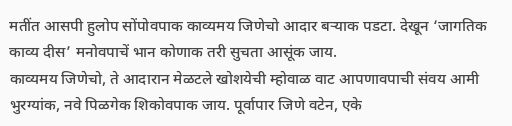मतींत आसपी हुलोप सोंपोवपाक काव्यमय जिणेचो आदार बऱ्याक पडटा. देखून ‘जागतिक काव्य दीस’ मनोवपाचें भान कोणाक तरी सुचता आसूंक जाय.
काव्यमय जिणेचो, ते आदारान मेळटले खोशयेची म्होवाळ वाट आपणावपाची संवय आमी भुरग्यांक, नवे पिळगेक शिकोवपाक जाय. पूर्वापार जिणे वटेन, एके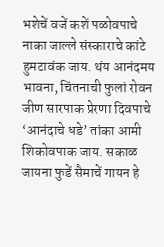भशेचें वजें कशें पळोवपाचे नाका जाल्ले संस्काराचे कांटे हुमटावंक जाय. थंय आनंदमय भावना, चिंतनाची फुलां रोवन जीण सारपाक प्रेरणा दिवपाचे ‘आनंदाचे धडे’ तांका आमी शिकोवपाक जाय. सकाळ जायना फुडें सैमाचें गायन हे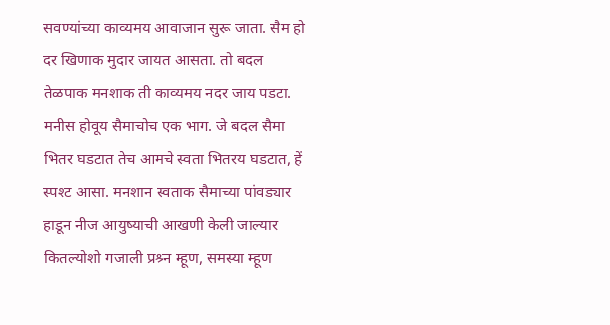सवण्यांच्या काव्यमय आवाजान सुरू जाता. सैम हो दर खिणाक मुदार जायत आसता. तो बदल तेळपाक मनशाक ती काव्यमय नदर जाय पडटा. मनीस होवूय सैमाचोच एक भाग. जे बदल सैमा भितर घडटात तेच आमचे स्वता भितरय घडटात, हें स्पश्ट आसा. मनशान स्वताक सैमाच्या पांवड्यार हाडून नीज आयुष्याची आखणी केली जाल्यार कितल्योशो गजाली प्रश्र्न म्हूण, समस्या म्हूण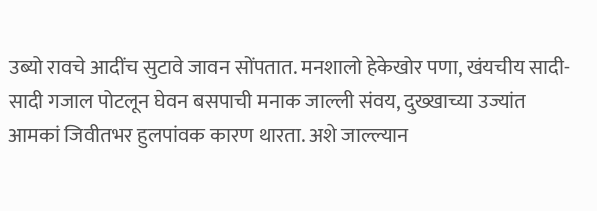उब्यो रावचे आदींच सुटावे जावन सोंपतात. मनशालो हेकेखोर पणा, खंयचीय सादी-सादी गजाल पोटलून घेवन बसपाची मनाक जाल्ली संवय, दुख्खाच्या उज्यांत आमकां जिवीतभर हुलपांवक कारण थारता. अशे जाल्ल्यान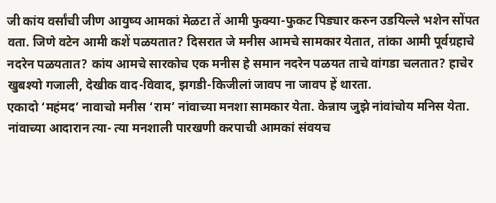जी कांय वर्सांची जीण आयुष्य आमकां मेळटा तें आमी फुक्या-फुकट पिड्यार करुन उडयिल्ले भशेन सोंपत वता. जिणे वटेन आमी कशें पळयतात? दिसरात जे मनीस आमचे सामकार येतात, तांका आमी पूर्वग्रहाचे नदरेन पळयतात? कांय आमचे सारकोच एक मनीस हे समान नदरेन पळयत ताचे वांगडा चलतात? हाचेर खुबश्यो गजाली, देखीक वाद-विवाद, झगडी-किजीलां जावप ना जावप हें थारता.
एकादो ‘महंमद’ नावाचो मनीस ‘राम’ नांवाच्या मनशा सामकार येता. केन्नाय जुझे नांवांचोय मनिस येता. नांवाच्या आदारान त्या- त्या मनशाली पारखणी करपाची आमकां संवयच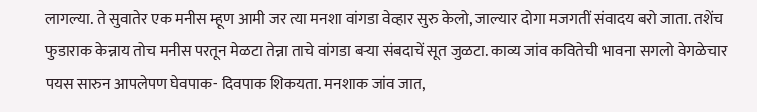लागल्या. ते सुवातेर एक मनीस म्हूण आमी जर त्या मनशा वांगडा वेव्हार सुरु केलो, जाल्यार दोगा मजगतीं संवादय बरो जाता. तशेंच फुडाराक केन्नाय तोच मनीस परतून मेळटा तेन्ना ताचे वांगडा बऱ्या संबदाचें सूत जुळटा. काव्य जांव कवितेची भावना सगलो वेगळेचार पयस सारुन आपलेपण घेवपाक- दिवपाक शिकयता. मनशाक जांव जात,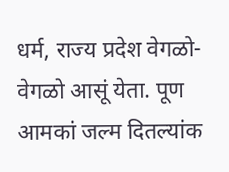धर्म, राज्य प्रदेश वेगळो- वेगळो आसूं येता. पूण आमकां जल्म दितल्यांक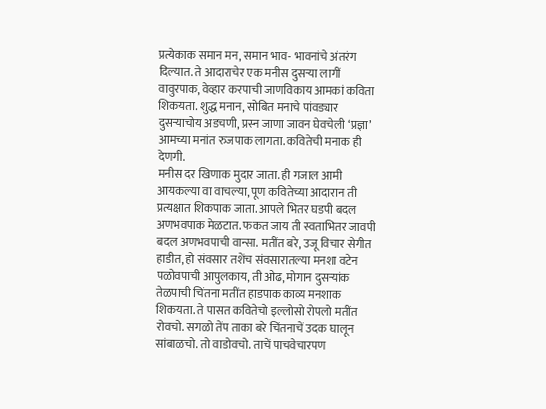प्रत्येकाक समान मन, समान भाव- भावनांचे अंतरंग दिल्यात. ते आदाराचेर एक मनीस दुसऱ्या लागीं वावुरपाक, वेव्हार करपाची जाणविकाय आमकां कविता शिकयता. शुद्ध मनान, सोबित मनाचे पांवड्यार दुसऱ्याचोय अडचणी, प्रस्न जाणा जावन घेवचेली ‘प्रज्ञा’ आमच्या मनांत रुजपाक लागता. कवितेची मनाक ही देणगी.
मनीस दर खिणाक मुदार जाता. ही गजाल आमी आयकल्या वा वाचल्या, पूण कवितेच्या आदारान ती प्रत्यक्षात शिकपाक जाता. आपले भितर घडपी बदल अणभवपाक मेळटात. फकत जाय ती स्वताभितर जावपी बदल अणभवपाची वान्सा. मतींत बरे, उजू विचार सेगीत हाडीत, हो संवसार तशेंच संवसारातल्या मनशा वटेन पळोवपाची आपुलकाय, ती ओढ, मोगान दुसऱ्यांक तेळपाची चिंतना मतींत हाडपाक काव्य मनशाक शिकयता. ते पासत कवितेचो इल्लोसो रोपलो मतींत रोवचो. सगळो तेंप ताका बरे चिंतनाचें उदक घालून सांबाळचो. तो वाडोवचो. ताचें पाचवेचारपण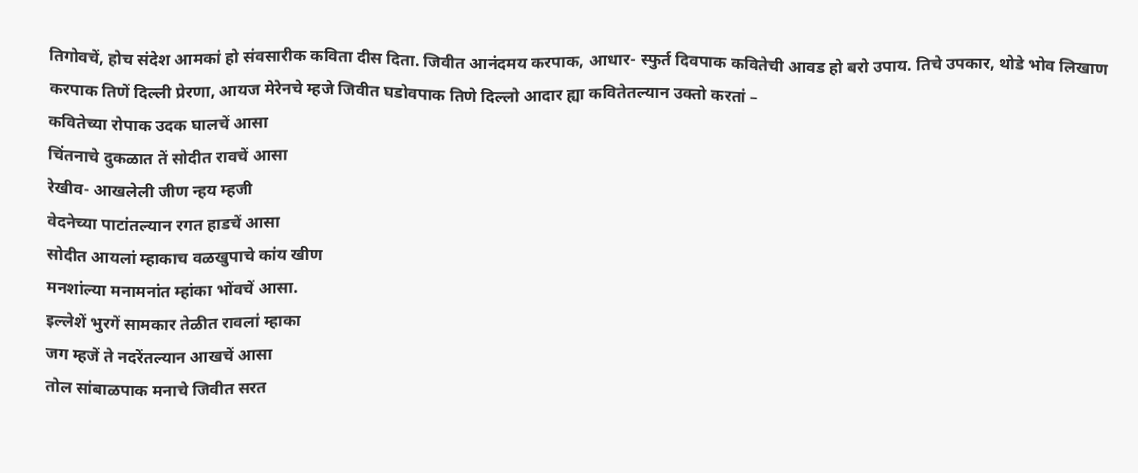तिगोवचें, होच संदेश आमकां हो संवसारीक कविता दीस दिता. जिवीत आनंदमय करपाक, आधार- स्फुर्त दिवपाक कवितेची आवड हो बरो उपाय. तिचे उपकार, थोडे भोव लिखाण करपाक तिणें दिल्ली प्रेरणा, आयज मेरेनचे म्हजे जिवीत घडोवपाक तिणे दिल्लो आदार ह्या कवितेतल्यान उक्तो करतां –
कवितेच्या रोपाक उदक घालचें आसा
चिंतनाचे दुकळात तें सोदीत रावचें आसा
रेखीव- आखलेली जीण न्हय म्हजी
वेदनेच्या पाटांतल्यान रगत हाडचें आसा
सोदीत आयलां म्हाकाच वळखुपाचे कांय खीण
मनशांल्या मनामनांत म्हांका भोंवचें आसा.
इल्लेशें भुरगें सामकार तेळीत रावलां म्हाका
जग म्हजें ते नदरेंतल्यान आखचें आसा
तोल सांबाळपाक मनाचे जिवीत सरत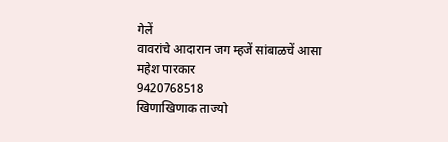गेलें
वावरांचे आदारान जग म्हजें सांबाळचें आसा
महेश पारकार
9420768518
खिणाखिणाक ताज्यो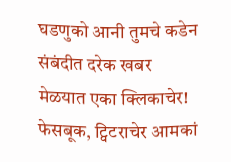घडणुको आनी तुमचे कडेन संबंदीत दरेक खबर मेळयात एका क्लिकाचेर! फेसबूक, ट्विटराचेर आमकां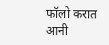फॉलो करात आनी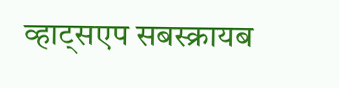व्हाट्सएप सबस्क्रायब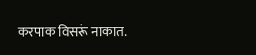करपाक विसरूं नाकात.